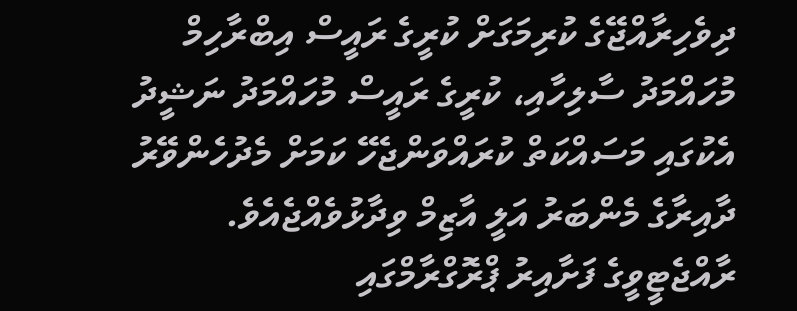ދިވެހިރާއްޖޭގެ ކުރިމަގަށް ކުރީގެ ރައީސް އިބްރާހިމް މުހައްމަދު ސާލިހާއި، ކުރީގެ ރައީސް މުހައްމަދު ނަޝީދު އެކުގައި މަސައްކަތް ކުރައްވަންޖެހޭ ކަމަށް މެދުހެންވޭރު ދާއިރާގެ މެންބަރު އަލީ އާޒިމް ވިދާޅުވެއްޖެއެވެ.
ރާއްޖެޓީވީގެ ފަށާއިރު ޕްރޮގްރާމްގައި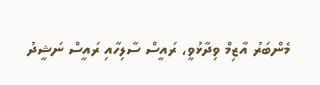މެންބަރު އާޒިމް ވިދާޅުވީ، ރައީސް ސާލިހާއި ރައީސް ނަޝީދު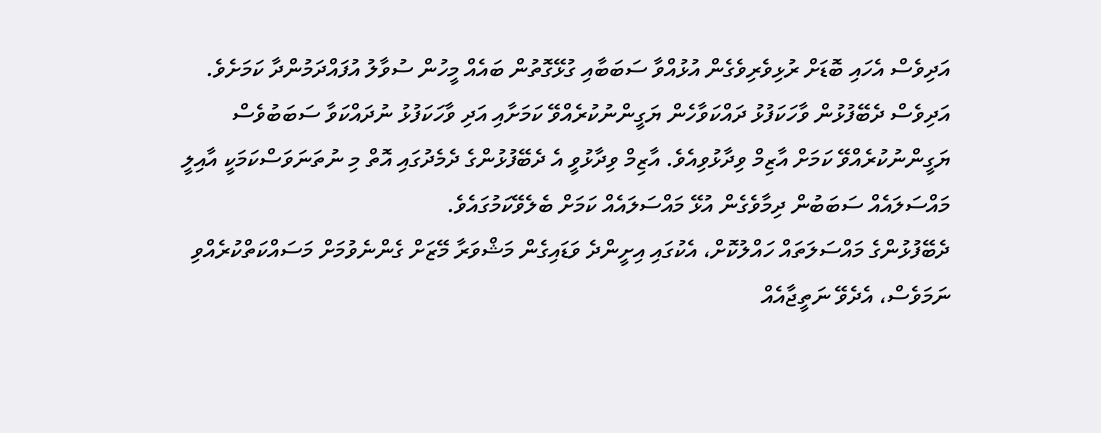އަދިވެސް އެހައި ބޮޑަށް ރުޅިވެރިވެގެން އުޅުއްވާ ސަބަބާއި ގުޅޭގޮތުން ބައެއް މީހުން ސުވާލު އުފައްދަމުންދާ ކަމަށެވެ. އަދިވެސް ދެބޭފުޅުން ވާހަކަފުޅު ދައްކަވާހެން ޔަގީންނުކުރެއްވޭ ކަމަށާއި އަދި ވާހަކަފުޅު ނުދައްކަވާ ސަބަބުވެސް ޔަގީންނުކުރެއްވޭ ކަމަށް އާޒިމް ވިދާޅުވިއެވެ. އާޒިމް ވިދާޅުވީ އެ ދެބޭފުޅުންގެ ދެމެދުގައި އޮތް މި ނުތަނަވަސްކަމަކީ އާއިލީ މައްސަލައެއް ސަބަބުން ދިމާވެގެން އުޅޭ މައްސަލައެއް ކަމަށް ބެލެވޭކަމުގައެވެ.
ދެބޭފުޅުންގެ މައްސަލަތައް ހައްލުކޮށް، އެކުގައި އިށީންދެ ވަޑައިގެން މަޝްވަރާ މޭޒަށް ގެންނެވުމަށް މަސައްކަތްކުރެއްވި ނަމަވެސް، އެދެވޭ ނަތީޖާއެއް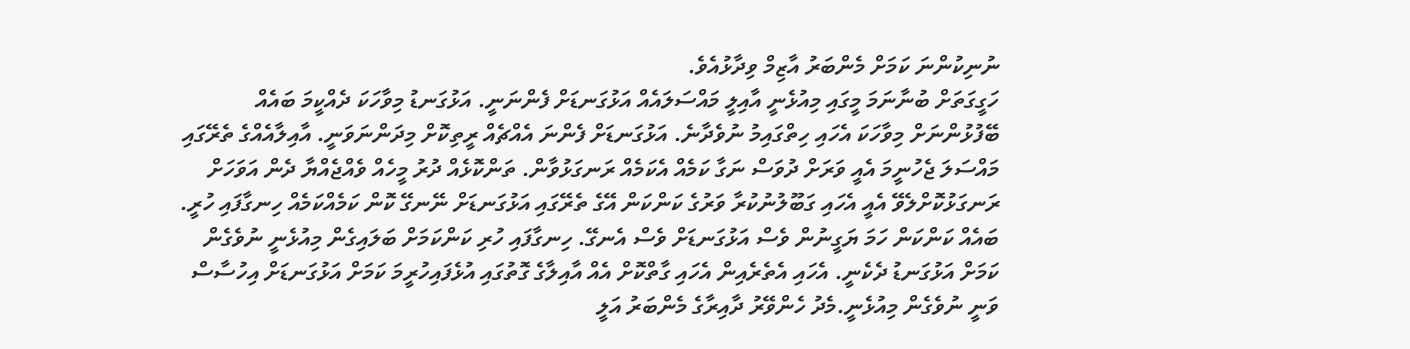ނުނިކުންނަ ކަމަށް މެންބަރު އާޒިމް ވިދާޅުއެވެ.
ހަގީގަތަށް ބުނާނަމަ މީގައި މިއުޅެނީ އާއިލީ މައްސަލައެއް އަޅުގަނޑަށް ފެންނަނީ. އަޅުގަނޑު މިވާހަކަ ދެއްކީމަ ބައެއް ބޭފުޅުންނަށް މިވާހަކަ އެހައި ހިތްގައިމު ނުވެދާނެ. އަޅުގަނޑަށް ފެންނަ އެއްޗެއް ރީތިކޮށް މިދަންނަވަނީ. އާއިލާއެއްގެ ތެރޭގައި މައްސަލަ ޖެހުނީމަ އެއީ ވަރަށް ދުވަސް ނަގާ ކަމެއް އެކަމެއް ރަނގަޅުވާން. ތަންކޮޅެއް ދުރު މީހެއް ވެއްޖެއްޔާ ދެން އަވަހަށް ރަނގަޅުކޮށްލެވޭ އެއީ އެހައި ގަބޫލުނުކުރާ ވަރުގެ ކަންކަން އޭގެ ތެރޭގައި އަޅުގަނޑަށް ނޭނގޭ ކޮން ކަމެއްކަމެއް ހިނގާފައި ހުރީ. ބައެއް ކަންކަން ހަމަ ޔަގީނުން ވެސް އަޅުގަނޑަށް ވެސް އެނގޭ. ހިނގާފައި ހުރި ކަންކަމަށް ބަލައިގެން މިއުޅެނީ ނުވެގެން ކަމަށް އަޅުގަނޑު ދެކެނީ. އެހައި އެތެރެއިން އެހައި ގާތްކޮށް އެއް އާއިލާގެ ގޮތުގައި އުޅެފައިހުރީމަ ކަމަށް އަޅުގަނޑަށް އިހުސާސް ވަނީ ނުވެގެން މިއުޅެނީ.މެދު ހެންވޭރު ދާއިރާގެ މެންބަރު އަލީ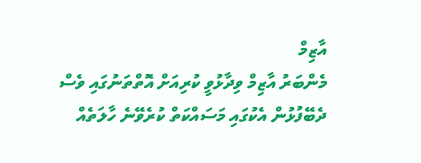އާޒިމް
މެންބަރު އާޒިމް ވިދާޅުވީ ކުރިއަށް އޮތްތަނުގައި ވެސް ދެބޭފުޅުން އެކުގައި މަސައްކަތް ކުރެވޭނެ ހާލަތެއް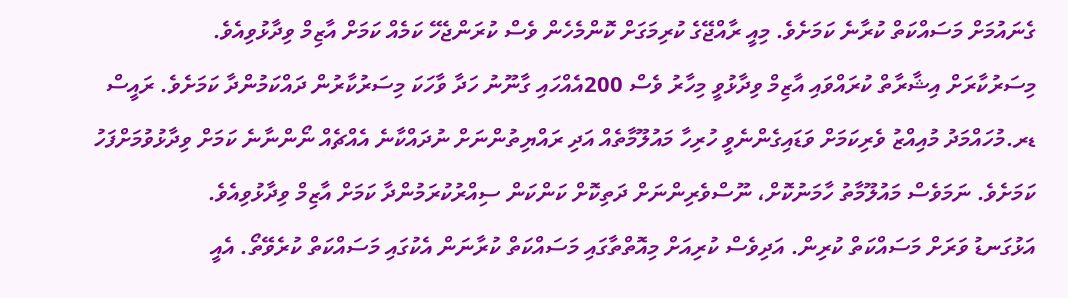ގެނައުމަށް މަސައްކަތް ކުރާނެ ކަމަށެވެ. މިއީ ރާއްޖޭގެ ކުރިމަގަށް ކޮންމެހެން ވެސް ކުރަންޖެހޭ ކަމެއް ކަމަށް އާޒިމް ވިދާޅުވިއެވެ.
މިސަރުކާރަށް އިޝާރާތް ކުރައްވައި އާޒިމް ވިދާޅުވީ މިހާރު ވެސް 200އެއްހައި ގާނޫނު ހަދާ ވާހަކަ މިސަރުކާރުން ދައްކަމުންދާ ކަމަށެވެ. ރައީސް ޑރ.މުހައްމަދު މުއިއްޒު ވެރިކަމަށް ވަޑައިގެންނެވީ ހުރިހާ މައުލޫމާތެއް އަދި ރައްޔިތުންނަށް ނުދައްކާނެ އެއްޗެއް ނޯންނާނެ ކަމަށް ވިދާޅުވުމަށްފަހު ކަމަށެވެ. ނަމަވެސް މައުލޫމާތު ހާމަނުކޮށް، ނޫސްވެރިންނަށް ދަތިކޮށް ކަންކަން ސިއްރުކުރަމުންދާ ކަމަށް އާޒިމް ވިދާޅުވިއެވެ.
އަޅުގަނޑު ވަރަށް މަސައްކަތް ކުރިން. އަދިވެސް ކުރިއަށް މިއޮތްތާގައި މަސައްކަތް ކުރާނަން އެކުގައި މަސައްކަތް ކުރެވޭތޯ. އެއީ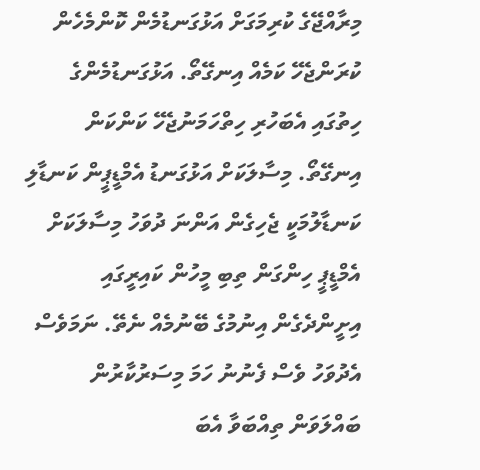މިރާއްޖޭގެ ކުރިމަގަށް އަޅުގަނޑުމެން ކޮންމެހެން ކުރަންޖެހޭ ކަމެއް އިނގޭތޯ. އަޅުގަނޑުމެންގެ ހިތުގައި އެބަހުރި ހިތްހަމަނުޖެހޭ ކަންކަން އިނގޭތޯ. މިސާލަކަށް އަޅުގަނޑު އެމްޑީޕީން ކަނޑާލި ކަނޑާލުމަކީ ޖެހިގެން އަންނަ ދުވަހު މިސާލަކަށް އެމްޑީޕީ ހިންގަން ތިބި މީހުން ކައިރީގައި އިށީންދެގެން އިނުމުގެ ބޭނުމެއް ނެތޭ. ނަމަވެސް އެދުވަހު ވެސް ފެނުނު ހަމަ މިސަރުކާރުން ބައްލަވަން ތިއްބަވާ އެބަ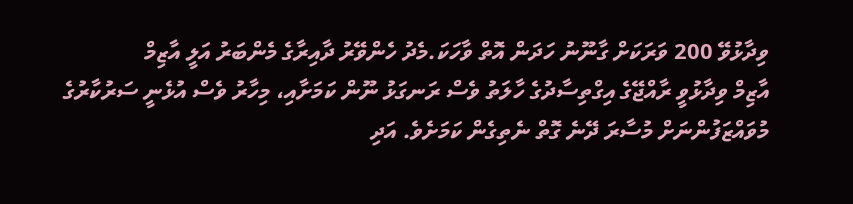ވިދާޅުވޭ 200 ވަރަކަށް ގާނޫނު ހަދަން އޮތް ވާހަކަ.މެދު ހެންވޭރު ދާއިރާގެ މެންބަރު އަލީ އާޒިމް
އާޒިމް ވިދާޅުވީ ރާއްޖޭގެ އިގްތިސާދުގެ ހާލަތު ވެސް ރަނގަޅު ނޫން ކަމަށާއި، މިހާރު ވެސް އުޅެނީ ސަރުކާރުގެ މުވައްޒަފުންނަށް މުސާރަ ދޭނެ ގޮތް ނެތިގެން ކަމަށެވެ. އަދި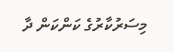މިސަރުކާރުގެ ކަންކަން ދާ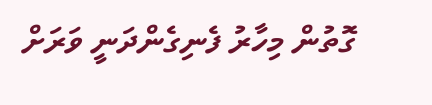ގޮތުން މިހާރު ފެނިގެންދަނީ ވަރަށް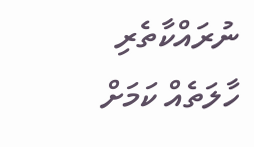ނުރައްކާތެރި ހާލަތެއް ކަމަށް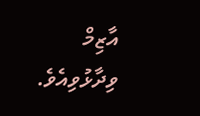އާޒިމް ވިދާޅުވިއެވެ.